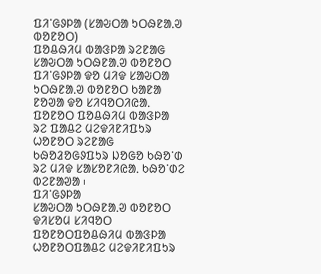ᱯᱤᱸᱜᱽᱞᱟ (ᱥᱟᱶᱛᱟ ᱩᱛᱷᱱᱟᱹᱣ ᱵᱚᱱᱚᱛ)
ᱯᱚᱪᱷᱤᱢ ᱵᱟᱝᱞᱟ ᱨᱮᱱᱟᱜ ᱥᱟᱶᱛᱟ ᱩᱛᱷᱱᱟᱹᱣ ᱵᱚᱱᱚᱛ
ᱯᱤᱸᱜᱽᱞᱟ ᱫᱚ ᱢᱤᱫ ᱥᱟᱶᱛᱟ ᱩᱛᱷᱱᱟᱹᱣ ᱵᱚᱱᱚᱛ ᱠᱟᱱᱟ ᱱᱚᱣᱟ ᱫᱚ ᱥᱤᱧᱚᱛᱤᱭᱟᱹ ᱯᱚᱱᱚᱛ ᱯᱚᱪᱷᱤᱢ ᱵᱟᱝᱞᱟ ᱨᱮ ᱯᱟᱪᱮ ᱢᱮᱫᱤᱱᱤᱯᱩᱨ ᱦᱚᱱᱚᱛ ᱨᱮᱱᱟᱜ ᱠᱷᱚᱲᱚᱜᱽᱯᱩᱨ ᱡᱚᱜᱚ ᱠᱷᱚᱸᱰ ᱨᱮ ᱢᱤᱫ ᱥᱟᱥᱚᱱᱤᱭᱟᱹ ᱠᱷᱚᱸᱰᱮ ᱵᱮᱱᱟᱣᱟ ᱾
ᱯᱤᱸᱜᱽᱞᱟ
ᱥᱟᱶᱛᱟ ᱩᱛᱷᱱᱟᱹᱣ ᱵᱚᱱᱚᱛ
ᱫᱤᱥᱚᱢ ᱥᱤᱧᱚᱛ
ᱯᱚᱱᱚᱛᱯᱚᱪᱷᱤᱢ ᱵᱟᱝᱞᱟ
ᱦᱚᱱᱚᱛᱯᱟᱪᱮ ᱢᱮᱫᱤᱱᱤᱯᱩᱨ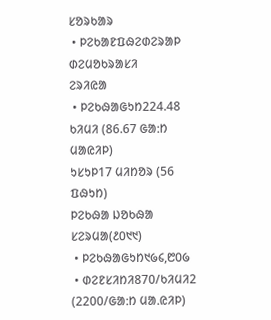ᱥᱚᱨᱠᱟᱨ
 • ᱞᱮᱠᱟᱱᱯᱷᱮᱰᱮᱨᱟᱞ ᱰᱮᱢᱚᱠᱨᱟᱥᱤ
ᱮᱨᱤᱭᱟ
 • ᱞᱮᱠᱷᱟᱜᱩᱴ224.48 ᱠᱤᱢᱤ (86.67 ᱜᱟᱺᱴ ᱢᱟᱭᱤᱞ)
ᱩᱥᱩᱞ17 ᱢᱤᱴᱚᱨ (56 ᱯᱷᱩᱴ)
ᱞᱮᱠᱷᱟ ᱡᱚᱠᱷᱟ ᱥᱮᱨᱢᱟ(᱒᱐᱑᱑)
 • ᱞᱮᱠᱷᱟᱜᱩᱴ᱑᱙᱔,᱘᱐᱙
 • ᱰᱮᱱᱥᱤᱴᱤ870/ᱠᱤᱢᱤ2 (2200/ᱜᱟᱺᱴ ᱢᱟᱹᱭᱤᱞ)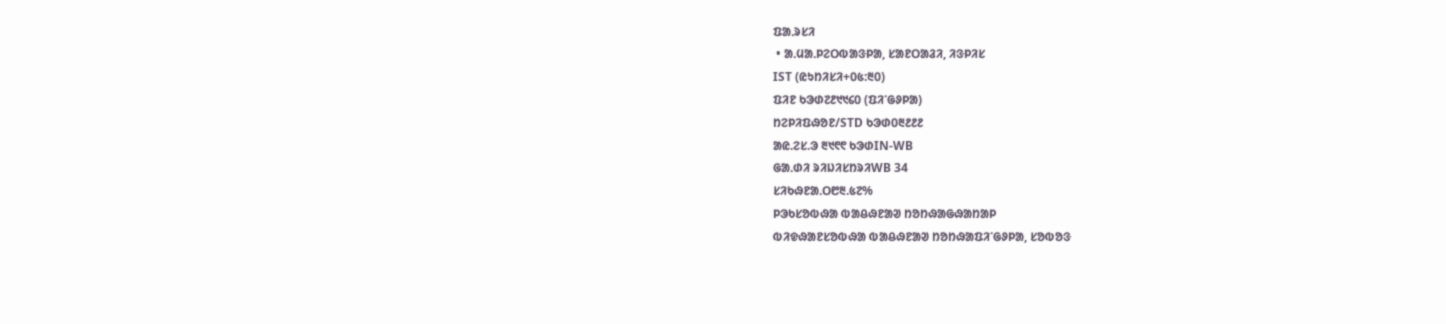ᱯᱟᱹᱨᱥᱤ
 • ᱟᱹᱢᱟᱹᱞᱮᱛᱵᱟᱝᱞᱟ, ᱥᱟᱱᱛᱟᱲᱤ, ᱤᱝᱞᱤᱥ
IST (ᱭᱩᱴᱤᱥᱤ+᱐᱕:᱓᱐)
ᱯᱤᱱ ᱠᱳᱰ᱗᱒᱑᱑᱔᱐ (ᱯᱤᱸᱜᱽᱞᱟ)
ᱴᱮᱞᱤᱯᱷᱚᱱ/STD ᱠᱳᱰ᱐᱓᱒᱒᱒
ᱟᱭ.ᱮᱥ.ᱳ ᱓᱑᱖᱖ ᱠᱳᱰIN-WB
ᱜᱟᱹᱰᱤ ᱨᱤᱡᱤᱥᱴᱨᱤWB 34
ᱥᱤᱠᱷᱱᱟᱹᱛ᱘᱓.᱕᱗%
ᱞᱳᱠᱥᱚᱵᱷᱟ ᱵᱟᱪᱷᱱᱟᱣ ᱴᱚᱴᱷᱟᱜᱷᱟᱴᱟᱞ
ᱵᱤᱫᱷᱟᱱᱥᱚᱵᱷᱟ ᱵᱟᱪᱷᱱᱟᱣ ᱴᱚᱴᱷᱟᱯᱤᱸᱜᱽᱞᱟ, ᱥᱚᱵᱚᱝ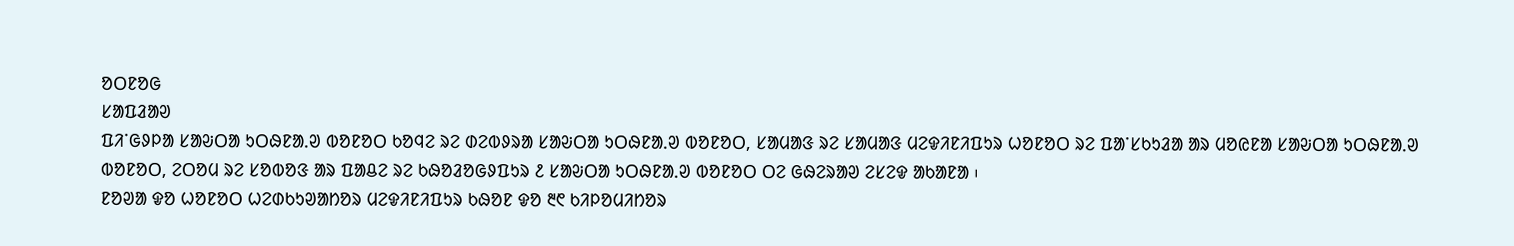ᱚᱛᱱᱚᱜ
ᱥᱟᱯᱲᱟᱣ
ᱯᱤᱸᱜᱽᱞᱟ ᱥᱟᱶᱛᱟ ᱩᱛᱷᱱᱟᱹᱣ ᱵᱚᱱᱚᱛ ᱠᱚᱧᱮ ᱨᱮ ᱰᱮᱵᱽᱨᱟ ᱥᱟᱶᱛᱟ ᱩᱛᱷᱱᱟᱹᱣ ᱵᱚᱱᱚᱛ, ᱥᱟᱢᱟᱝ ᱨᱮ ᱥᱟᱢᱟᱝ ᱢᱮᱫᱤᱱᱤᱯᱩᱨ ᱦᱚᱱᱚᱛ ᱨᱮ ᱯᱟᱸᱥᱠᱩᱲᱟ ᱟᱨ ᱢᱚᱭᱱᱟ ᱥᱟᱶᱛᱟ ᱩᱛᱷᱱᱟᱹᱣ ᱵᱚᱱᱚᱛ, ᱮᱛᱚᱢ ᱨᱮ ᱥᱚᱵᱚᱝ ᱟᱨ ᱯᱟᱪᱮ ᱨᱮ ᱠᱷᱚᱲᱚᱜᱽᱯᱩᱨ ᱒ ᱥᱟᱶᱛᱟ ᱩᱛᱷᱱᱟᱹᱣ ᱵᱚᱱᱚᱛ ᱛᱮ ᱜᱷᱮᱨᱟᱣ ᱮᱥᱮᱫ ᱟᱠᱟᱱᱟ ᱾
ᱱᱚᱣᱟ ᱫᱚ ᱦᱚᱱᱚᱛ ᱦᱮᱰᱠᱩᱣᱟᱴᱚᱨ ᱢᱮᱫᱤᱱᱤᱯᱩᱨ ᱠᱷᱚᱱ ᱫᱚ ᱓᱖ ᱠᱤᱞᱚᱢᱤᱴᱚᱨ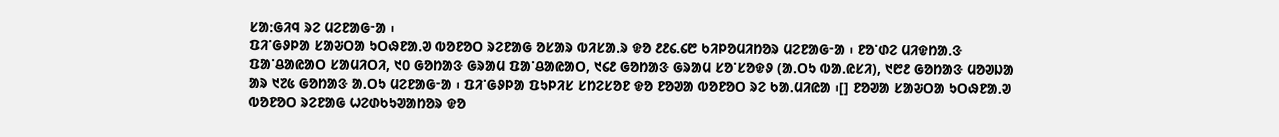ᱥᱟᱺᱜᱤᱧ ᱨᱮ ᱢᱮᱱᱟᱜᱼᱟ ᱾
ᱯᱤᱸᱜᱽᱞᱟ ᱥᱟᱶᱛᱟ ᱩᱛᱷᱱᱟᱹᱣ ᱵᱚᱱᱚᱛ ᱨᱮᱱᱟᱜ ᱚᱥᱟᱨ ᱵᱤᱥᱟᱹᱨ ᱫᱚ ᱒᱒᱔.᱔᱘ ᱠᱤᱞᱚᱢᱤᱴᱚᱨ ᱢᱮᱱᱟᱜᱼᱟ ᱾ ᱱᱚᱸᱰᱮ ᱢᱤᱫᱴᱟᱹᱝ ᱯᱟᱸᱪᱟᱭᱟᱛ ᱥᱟᱢᱤᱛᱤ, ᱑᱐ ᱜᱚᱴᱟᱝ ᱜᱨᱟᱢ ᱯᱟᱸᱪᱟᱭᱟᱛ, ᱑᱔᱒ ᱜᱚᱴᱟᱝ ᱜᱨᱟᱢ ᱥᱚᱸᱥᱚᱫᱽ (ᱟᱹᱛᱩ ᱵᱟᱹᱭᱥᱤ), ᱑᱘᱒ ᱜᱚᱴᱟᱝ ᱢᱚᱣᱡᱟ ᱟᱨ ᱑᱗᱕ ᱜᱚᱴᱟᱝ ᱟᱹᱛᱩ ᱢᱮᱱᱟᱜᱼᱟ ᱾ ᱯᱤᱸᱜᱽᱞᱟ ᱯᱩᱞᱤᱥ ᱥᱴᱮᱥᱚᱱ ᱫᱚ ᱱᱚᱣᱟ ᱵᱚᱱᱚᱛ ᱨᱮ ᱠᱟᱹᱢᱤᱭᱟ ᱾[] ᱱᱚᱣᱟ ᱥᱟᱶᱛᱟ ᱩᱛᱷᱱᱟᱹᱣ ᱵᱚᱱᱚᱛ ᱨᱮᱱᱟᱜ ᱦᱮᱰᱠᱩᱣᱟᱴᱚᱨ ᱫᱚ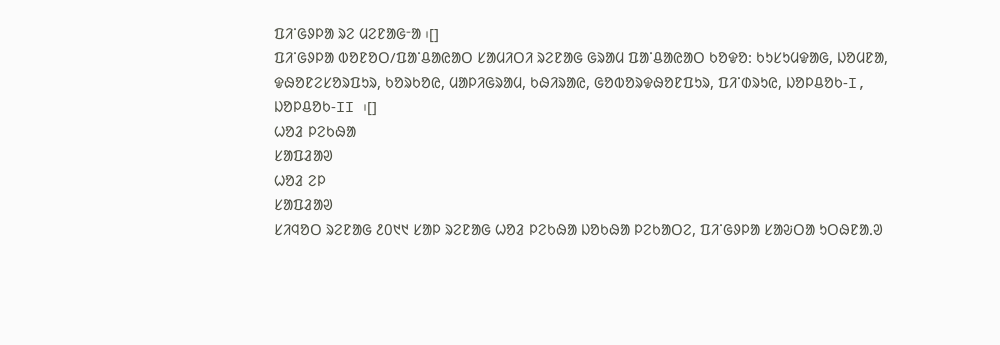ᱯᱤᱸᱜᱽᱞᱟ ᱨᱮ ᱢᱮᱱᱟᱜᱼᱟ ᱾[]
ᱯᱤᱸᱜᱽᱞᱟ ᱵᱚᱱᱚᱛ/ᱯᱟᱸᱪᱟᱭᱟᱛ ᱥᱟᱢᱤᱛᱤ ᱨᱮᱱᱟᱜ ᱜᱨᱟᱢ ᱯᱟᱸᱪᱟᱭᱟᱛ ᱠᱚᱫᱚ: ᱠᱩᱥᱩᱢᱫᱟᱜ, ᱡᱚᱢᱱᱟ, ᱫᱷᱚᱱᱮᱥᱚᱨᱯᱩᱨ, ᱠᱚᱨᱠᱚᱭ, ᱢᱟᱞᱤᱜᱨᱟᱢ, ᱠᱷᱤᱨᱟᱭ, ᱜᱚᱵᱚᱨᱫᱷᱚᱱᱯᱩᱨ, ᱯᱤᱸᱰᱨᱩᱭ, ᱡᱚᱞᱪᱚᱠ-I, ᱡᱚᱞᱪᱚᱠ-II ᱾[]
ᱦᱚᱲ ᱞᱮᱠᱷᱟ
ᱥᱟᱯᱲᱟᱣ
ᱦᱚᱲ ᱮᱞ
ᱥᱟᱯᱲᱟᱣ
ᱥᱤᱧᱚᱛ ᱨᱮᱱᱟᱜ ᱒᱐᱑᱑ ᱥᱟᱞ ᱨᱮᱱᱟᱜ ᱦᱚᱲ ᱞᱮᱠᱷᱟ ᱡᱚᱠᱷᱟ ᱞᱮᱠᱟᱛᱮ, ᱯᱤᱸᱜᱽᱞᱟ ᱥᱟᱶᱛᱟ ᱩᱛᱷᱱᱟᱹᱣ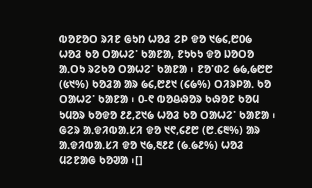ᱵᱚᱱᱚᱛ ᱨᱤᱱ ᱜᱩᱴ ᱦᱚᱲ ᱮᱞ ᱫᱚ ᱑᱙᱔,᱘᱐᱙ ᱦᱚᱲ ᱠᱚ ᱛᱟᱦᱮᱸ ᱠᱟᱱᱟ, ᱱᱩᱠᱩ ᱫᱚ ᱡᱚᱛᱚ ᱟᱹᱛᱩ ᱨᱮᱠᱚ ᱛᱟᱦᱮᱸ ᱠᱟᱱᱟ ᱾ ᱱᱚᱸᱰᱮ ᱙᱙,᱙᱘᱘ (᱕᱑%) ᱠᱚᱲᱟ ᱟᱨ ᱙᱔,᱘᱒᱑ (᱔᱙%) ᱛᱤᱨᱞᱟᱹ ᱠᱚ ᱛᱟᱦᱮᱸ ᱠᱟᱱᱟ ᱾ ᱐-᱖ ᱵᱚᱪᱷᱚᱨ ᱠᱷᱚᱱ ᱠᱚᱢ ᱩᱢᱚᱨ ᱠᱚᱫᱚ ᱒᱒,᱗᱑᱙ ᱦᱚᱲ ᱠᱚ ᱛᱟᱦᱮᱸ ᱠᱟᱱᱟ ᱾ ᱜᱮᱨ ᱟᱹᱫᱤᱵᱟᱹᱥᱤ ᱫᱚ ᱑᱖,᱔᱒᱘ (᱘.᱔᱓%) ᱟᱨ ᱟᱹᱫᱤᱵᱟᱹᱥᱤ ᱫᱚ ᱑᱙,᱓᱒᱒ (᱙.᱙᱒%) ᱦᱚᱲ ᱢᱮᱱᱟᱜ ᱠᱚᱣᱟ ᱾[]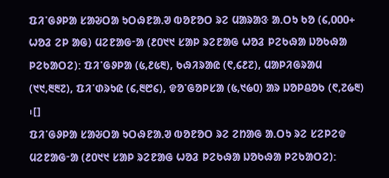ᱯᱤᱸᱜᱽᱞᱟ ᱥᱟᱶᱛᱟ ᱩᱛᱷᱱᱟᱹᱣ ᱵᱚᱱᱚᱛ ᱨᱮ ᱢᱟᱨᱟᱝ ᱟᱹᱛᱩ ᱠᱚ (᱔,᱐᱐᱐+ ᱦᱚᱲ ᱮᱞ ᱟᱜ) ᱢᱮᱱᱟᱜᱼᱟ (᱒᱐᱑᱑ ᱥᱟᱞ ᱨᱮᱱᱟᱜ ᱦᱚᱲ ᱞᱮᱠᱷᱟ ᱡᱚᱠᱷᱟ ᱞᱮᱠᱟᱛᱮ): ᱯᱤᱸᱜᱽᱞᱟ (᱕,᱒᱕᱓), ᱠᱷᱤᱨᱟᱭ (᱖,᱔᱒᱗), ᱢᱟᱞᱤᱜᱨᱟᱢ (᱑᱑,᱓᱓᱗), ᱯᱤᱸᱰᱨᱩᱭ (᱔,᱓᱘᱔), ᱫᱚᱸᱜᱚᱞᱥᱟ (᱕,᱑᱙᱐) ᱟᱨ ᱡᱚᱞᱪᱚᱠ (᱖,᱗᱙᱓) ᱾[]
ᱯᱤᱸᱜᱽᱞᱟ ᱥᱟᱶᱛᱟ ᱩᱛᱷᱱᱟᱹᱣ ᱵᱚᱱᱚᱛ ᱨᱮ ᱮᱴᱟᱜ ᱟᱹᱛᱩ ᱨᱮ ᱥᱮᱞᱮᱫ ᱢᱮᱱᱟᱜᱼᱟ (᱒᱐᱑᱑ ᱥᱟᱞ ᱨᱮᱱᱟᱜ ᱦᱚᱲ ᱞᱮᱠᱷᱟ ᱡᱚᱠᱷᱟ ᱞᱮᱠᱟᱛᱮ):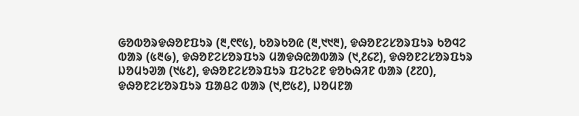ᱜᱚᱵᱚᱨᱫᱷᱚᱱᱯᱩᱨ (᱓,᱖᱖᱕), ᱠᱚᱨᱠᱚᱭ (᱓,᱑᱑᱓), ᱫᱷᱚᱱᱮᱥᱚᱨᱯᱩᱨ ᱠᱚᱧᱮ ᱵᱟᱨ (᱕᱓᱙), ᱫᱷᱚᱱᱮᱥᱚᱨᱯᱩᱨ ᱢᱟᱫᱷᱭᱟᱵᱟᱨ (᱑,᱒᱔᱗), ᱫᱷᱚᱱᱮᱥᱚᱨᱯᱩᱨ ᱡᱚᱢᱩᱣᱟ (᱑᱕᱒), ᱫᱷᱚᱱᱮᱥᱚᱨᱯᱩᱨ ᱯᱮᱠᱮᱱ ᱫᱚᱠᱷᱤᱱ ᱵᱟᱨ (᱒᱗᱐), ᱫᱷᱚᱱᱮᱥᱚᱨᱯᱩᱨ ᱯᱟᱪᱮ ᱵᱟᱨ (᱑,᱘᱕᱒), ᱡᱚᱢᱱᱟ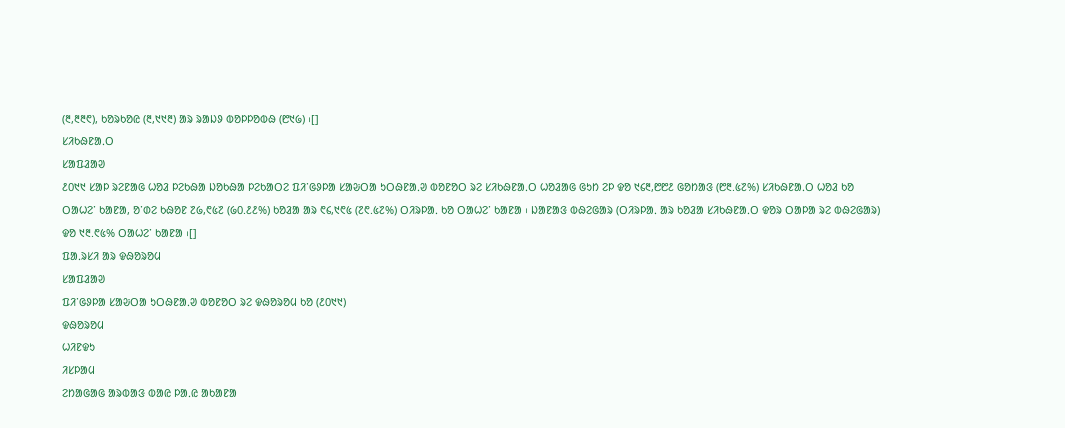(᱓,᱓᱓᱖), ᱠᱚᱨᱠᱚᱭ (᱓,᱑᱑᱓) ᱟᱨ ᱨᱟᱡᱽ ᱵᱚᱞᱞᱚᱵᱷ (᱘᱑᱙) ᱾[]
ᱥᱤᱠᱷᱱᱟᱹᱛ
ᱥᱟᱯᱲᱟᱣ
᱒᱐᱑᱑ ᱥᱟᱞ ᱨᱮᱱᱟᱜ ᱦᱚᱲ ᱞᱮᱠᱷᱟ ᱡᱚᱠᱷᱟ ᱞᱮᱠᱟᱛᱮ ᱯᱤᱸᱜᱽᱞᱟ ᱥᱟᱶᱛᱟ ᱩᱛᱷᱱᱟᱹᱣ ᱵᱚᱱᱚᱛ ᱨᱮ ᱥᱤᱠᱷᱱᱟᱹᱛ ᱦᱚᱲᱟᱜ ᱜᱩᱴ ᱮᱞ ᱫᱚ ᱑᱔᱓,᱘᱘᱒ ᱜᱚᱴᱟᱝ (᱘᱓.᱕᱗%) ᱥᱤᱠᱷᱱᱟᱹᱛ ᱦᱚᱲ ᱠᱚ ᱛᱟᱦᱮᱸ ᱠᱟᱱᱟ, ᱚᱸᱰᱮ ᱠᱷᱚᱱ ᱗᱙,᱖᱕᱗ (᱙᱐.᱒᱒%) ᱠᱚᱲᱟ ᱟᱨ ᱖᱔,᱑᱖᱕ (᱗᱖.᱕᱗%) ᱛᱤᱨᱞᱟᱹ ᱠᱚ ᱛᱟᱦᱮᱸ ᱠᱟᱱᱟ ᱾ ᱡᱟᱱᱟᱝ ᱵᱷᱮᱜᱟᱨ (ᱛᱤᱨᱞᱟᱹ ᱟᱨ ᱠᱚᱲᱟ ᱥᱤᱠᱷᱱᱟᱹᱛ ᱫᱚᱨ ᱛᱟᱞᱟ ᱨᱮ ᱵᱷᱮᱜᱟᱨ) ᱫᱚ ᱑᱓.᱖᱕% ᱛᱟᱦᱮᱸ ᱠᱟᱱᱟ ᱾[]
ᱯᱟᱹᱨᱥᱤ ᱟᱨ ᱫᱷᱚᱨᱚᱢ
ᱥᱟᱯᱲᱟᱣ
ᱯᱤᱸᱜᱽᱞᱟ ᱥᱟᱶᱛᱟ ᱩᱛᱷᱱᱟᱹᱣ ᱵᱚᱱᱚᱛ ᱨᱮ ᱫᱷᱚᱨᱚᱢ ᱠᱚ (᱒᱐᱑᱑)
ᱫᱷᱚᱨᱚᱢ
ᱦᱤᱱᱫᱩ
ᱤᱥᱞᱟᱢ
ᱮᱴᱟᱜᱟᱜ ᱟᱨᱵᱟᱝ ᱵᱟᱭ ᱞᱟᱹᱭ ᱟᱠᱟᱱᱟ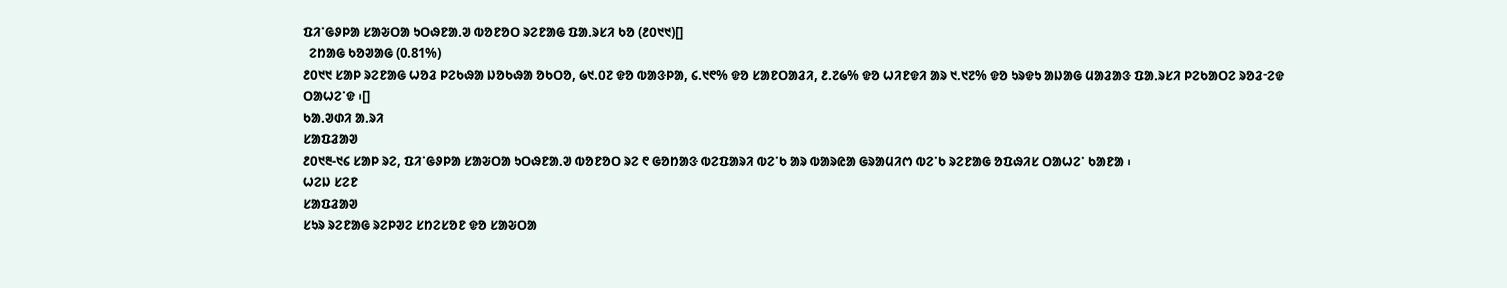ᱯᱤᱸᱜᱽᱞᱟ ᱥᱟᱶᱛᱟ ᱩᱛᱷᱱᱟᱹᱣ ᱵᱚᱱᱚᱛ ᱨᱮᱱᱟᱜ ᱯᱟᱹᱨᱥᱤ ᱠᱚ (᱒᱐᱑᱑)[]
  ᱮᱴᱟᱜ ᱠᱚᱣᱟᱜ (0.81%)
᱒᱐᱑᱑ ᱥᱟᱞ ᱨᱮᱱᱟᱜ ᱦᱚᱲ ᱞᱮᱠᱷᱟ ᱡᱚᱠᱷᱟ ᱚᱠᱛᱚ, ᱙᱑.᱐᱗ ᱫᱚ ᱵᱟᱝᱞᱟ, ᱔.᱑᱖% ᱫᱚ ᱥᱟᱱᱛᱟᱲᱤ, ᱒.᱗᱙% ᱫᱚ ᱦᱤᱱᱫᱤ ᱟᱨ ᱑.᱑᱗% ᱫᱚ ᱩᱨᱫᱩ ᱟᱡᱟᱜ ᱢᱟᱲᱟᱝ ᱯᱟᱹᱨᱥᱤ ᱞᱮᱠᱟᱛᱮ ᱨᱚᱲᱼᱮᱫ ᱛᱟᱦᱮᱸᱫ ᱾[]
ᱠᱟᱹᱣᱰᱤ ᱟᱹᱨᱤ
ᱥᱟᱯᱲᱟᱣ
᱒᱐᱑᱓-᱑᱔ ᱥᱟᱞ ᱨᱮ, ᱯᱤᱸᱜᱽᱞᱟ ᱥᱟᱶᱛᱟ ᱩᱛᱷᱱᱟᱹᱣ ᱵᱚᱱᱚᱛ ᱨᱮ ᱖ ᱜᱚᱴᱟᱝ ᱵᱮᱯᱟᱨᱤ ᱵᱮᱸᱠ ᱟᱨ ᱵᱟᱨᱭᱟ ᱜᱨᱟᱢᱤᱬ ᱵᱮᱸᱠ ᱨᱮᱱᱟᱜ ᱚᱯᱷᱤᱥ ᱛᱟᱦᱮᱸ ᱠᱟᱱᱟ ᱾
ᱦᱮᱡ ᱥᱮᱱ
ᱥᱟᱯᱲᱟᱣ
ᱥᱩᱨ ᱨᱮᱱᱟᱜ ᱨᱮᱞᱣᱮ ᱥᱴᱮᱥᱚᱱ ᱫᱚ ᱥᱟᱶᱛᱟ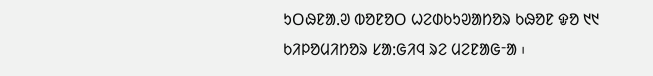ᱩᱛᱷᱱᱟᱹᱣ ᱵᱚᱱᱚᱛ ᱦᱮᱰᱠᱩᱣᱟᱴᱚᱨ ᱠᱷᱚᱱ ᱫᱚ ᱑᱑ ᱠᱤᱞᱚᱢᱤᱴᱚᱨ ᱥᱟᱺᱜᱤᱧ ᱨᱮ ᱢᱮᱱᱟᱜᱼᱟ ᱾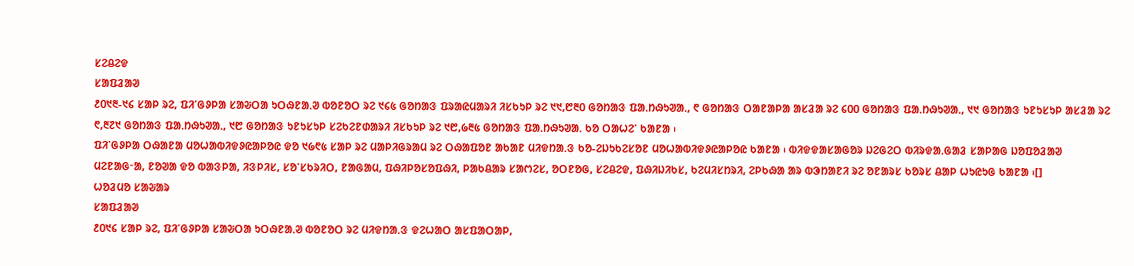ᱥᱮᱪᱮᱫ
ᱥᱟᱯᱲᱟᱣ
᱒᱐᱑᱓-᱑᱔ ᱥᱟᱞ ᱨᱮ, ᱯᱤᱸᱜᱽᱞᱟ ᱥᱟᱶᱛᱟ ᱩᱛᱷᱱᱟᱹᱣ ᱵᱚᱱᱚᱛ ᱨᱮ ᱑᱔᱕ ᱜᱚᱴᱟᱝ ᱯᱨᱟᱭᱢᱟᱨᱤ ᱤᱥᱠᱩᱞ ᱨᱮ ᱑᱑,᱘᱓᱐ ᱜᱚᱴᱟᱝ ᱯᱟᱹᱴᱷᱩᱣᱟᱹ, ᱖ ᱜᱚᱴᱟᱝ ᱛᱟᱱᱟᱞᱟ ᱟᱥᱲᱟ ᱨᱮ ᱔᱐᱐ ᱜᱚᱴᱟᱝ ᱯᱟᱹᱴᱷᱩᱣᱟᱹ, ᱑᱑ ᱜᱚᱴᱟᱝ ᱩᱱᱩᱥᱩᱞ ᱟᱥᱲᱟ ᱨᱮ ᱖,᱓᱗᱑ ᱜᱚᱴᱟᱝ ᱯᱟᱹᱴᱷᱩᱣᱟᱹ, ᱑᱘ ᱜᱚᱴᱟᱝ ᱩᱱᱩᱥᱩᱞ ᱥᱮᱠᱮᱱᱰᱟᱨᱤ ᱤᱥᱠᱩᱞ ᱨᱮ ᱑᱘,᱙᱓᱕ ᱜᱚᱴᱟᱝ ᱯᱟᱹᱴᱷᱩᱣᱟᱹ ᱠᱚ ᱛᱟᱦᱮᱸ ᱠᱟᱱᱟ ᱾
ᱯᱤᱸᱜᱽᱞᱟ ᱛᱷᱟᱱᱟ ᱢᱚᱦᱟᱵᱤᱫᱽᱭᱟᱞᱚᱭ ᱫᱚ ᱑᱙᱖᱕ ᱥᱟᱞ ᱨᱮ ᱢᱟᱞᱤᱜᱨᱟᱢ ᱨᱮ ᱛᱷᱟᱯᱚᱱ ᱟᱠᱟᱱ ᱢᱤᱫᱴᱟᱹᱝ ᱠᱚ-ᱮᱡᱩᱠᱮᱥᱚᱱ ᱢᱚᱦᱟᱵᱤᱫᱽᱭᱟᱞᱚᱭ ᱠᱟᱱᱟ ᱾ ᱵᱤᱫᱫᱟᱥᱟᱜᱚᱨ ᱡᱮᱜᱮᱛ ᱵᱤᱨᱫᱟᱹᱜᱟᱲ ᱥᱟᱞᱟᱜ ᱡᱚᱯᱚᱲᱟᱣ ᱢᱮᱱᱟᱜᱼᱟ, ᱱᱚᱣᱟ ᱫᱚ ᱵᱟᱝᱞᱟ, ᱤᱝᱞᱤᱥ, ᱥᱚᱸᱥᱠᱨᱤᱛ, ᱱᱟᱜᱟᱢ, ᱯᱷᱤᱞᱚᱥᱚᱯᱷᱤ, ᱞᱟᱠᱪᱟᱨ ᱥᱟᱬᱮᱥ, ᱚᱛᱱᱚᱜ, ᱥᱮᱪᱮᱫ, ᱯᱷᱤᱡᱤᱠᱥ, ᱠᱮᱢᱤᱥᱴᱨᱤ, ᱮᱞᱠᱷᱟ ᱟᱨ ᱵᱳᱴᱟᱱᱤ ᱨᱮ ᱚᱱᱟᱨᱥ ᱠᱚᱨᱥ ᱪᱟᱞ ᱦᱩᱭᱩᱜ ᱠᱟᱱᱟ ᱾[]
ᱦᱚᱲᱢᱚ ᱥᱟᱶᱟᱨ
ᱥᱟᱯᱲᱟᱣ
᱒᱐᱑᱔ ᱥᱟᱞ ᱨᱮ, ᱯᱤᱸᱜᱽᱞᱟ ᱥᱟᱶᱛᱟ ᱩᱛᱷᱱᱟᱹᱣ ᱵᱚᱱᱚᱛ ᱨᱮ ᱢᱤᱫᱴᱟᱹᱝ ᱫᱮᱦᱟᱛ ᱟᱥᱯᱟᱛᱟᱞ,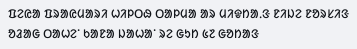ᱯᱮᱭᱟ ᱯᱨᱟᱭᱢᱟᱨᱤ ᱦᱤᱞᱛᱷ ᱛᱟᱞᱢᱟ ᱟᱨ ᱢᱤᱫᱴᱟᱹᱝ ᱱᱤᱡᱮ ᱱᱚᱨᱥᱤᱝ ᱚᱲᱟᱜ ᱛᱟᱦᱮᱸ ᱠᱟᱱᱟ ᱡᱟᱦᱟᱸ ᱨᱮ ᱜᱩᱴ ᱕᱗ ᱜᱚᱴᱟᱝ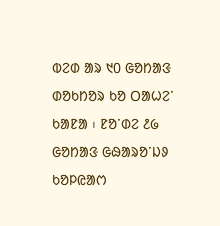ᱵᱮᱰ ᱟᱨ ᱑᱐ ᱜᱚᱴᱟᱝ ᱰᱚᱠᱴᱚᱨ ᱠᱚ ᱛᱟᱦᱮᱸ ᱠᱟᱱᱟ ᱾ ᱱᱚᱸᱰᱮ ᱒᱙ ᱜᱚᱴᱟᱝ ᱜᱷᱟᱨᱚᱸᱡᱽ ᱠᱚᱞᱭᱟᱬ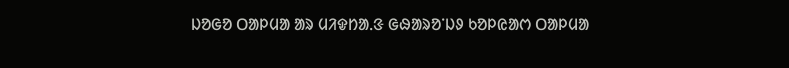ᱡᱚᱜᱚ ᱛᱟᱞᱢᱟ ᱟᱨ ᱢᱤᱫᱴᱟᱹᱝ ᱜᱷᱟᱨᱚᱸᱡᱽ ᱠᱚᱞᱭᱟᱬ ᱛᱟᱞᱢᱟ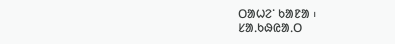ᱛᱟᱦᱮᱸ ᱠᱟᱱᱟ ᱾
ᱥᱟᱹᱠᱷᱭᱟᱹᱛ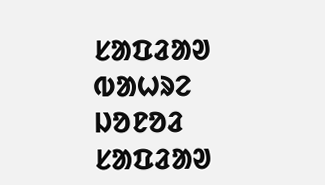ᱥᱟᱯᱲᱟᱣ
ᱵᱟᱦᱨᱮ ᱡᱚᱱᱚᱲ
ᱥᱟᱯᱲᱟᱣ